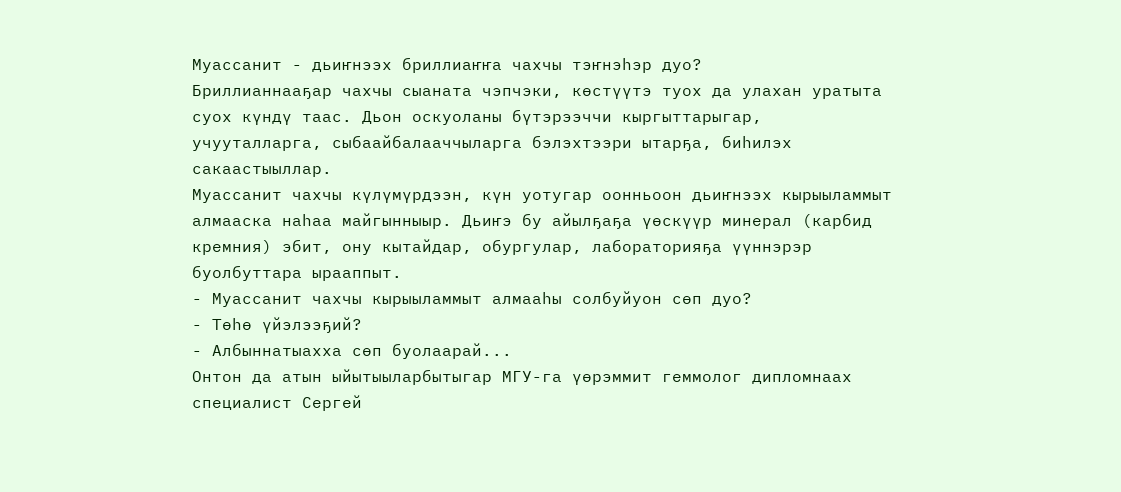Муассанит - дьиҥнээх бриллиаҥҥа чахчы тэҥнэһэр дуо?
Бриллианнааҕар чахчы сыаната чэпчэки, көстүүтэ туох да улахан уратыта суох күндү таас. Дьон оскуоланы бүтэрээччи кыргыттарыгар, учууталларга, сыбаайбалааччыларга бэлэхтээри ытарҕа, биһилэх сакаастыыллар.
Муассанит чахчы күлүмүрдээн, күн уотугар оонньоон дьиҥнээх кырыыламмыт алмааска наһаа майгынныыр. Дьиҥэ бу айылҕаҕа үөскүүр минерал (карбид кремния) эбит, ону кытайдар, обургулар, лабораторияҕа үүннэрэр буолбуттара ырааппыт.
- Муассанит чахчы кырыыламмыт алмааһы солбуйуон сөп дуо?
- Төһө үйэлээҕий?
- Албыннатыахха сөп буолаарай...
Онтон да атын ыйытыыларбытыгар МГУ-га үөрэммит геммолог дипломнаах специалист Сергей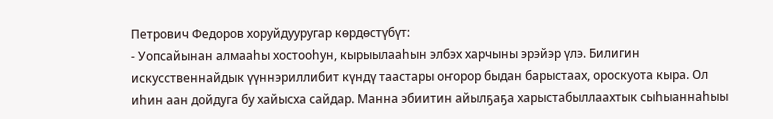Петрович Федоров хоруйдууругар көрдөстүбүт:
- Уопсайынан алмааһы хостооһун, кырыылааһын элбэх харчыны эрэйэр үлэ. Билигин искусственнайдык үүннэриллибит күндү таастары оҥорор быдан барыстаах, ороскуота кыра. Ол иһин аан дойдуга бу хайысха сайдар. Манна эбиитин айылҕаҕа харыстабыллаахтык сыһыаннаһыы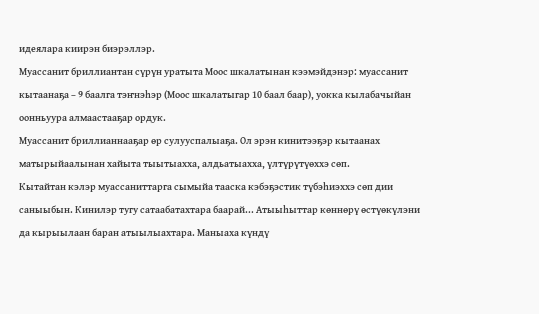идеялара киирэн биэрэллэр.
Муассанит бриллиантан сүрүн уратыта Моос шкалатынан кээмэйдэнэр: муассанит кытаанаҕа – 9 баалга тэҥнэһэр (Моос шкалатыгар 10 баал баар), уокка кылабачыйан оонньуура алмаастааҕар ордук.
Муассанит бриллианнааҕар өр сулууспалыаҕа. Ол эрэн кинитээҕэр кытаанах матырыйаалынан хайыта тыытыахха, алдьатыахха, үлтүрүтүөххэ сөп.
Кытайтан кэлэр муассаниттарга сымыйа тааска кэбэҕэстик түбэһиэххэ сөп дии саныыбын. Кинилэр тугу сатаабатахтара баарай... Атыыһыттар көннөрү өстүөкүлэни да кырыылаан баран атыылыахтара. Маныаха күндү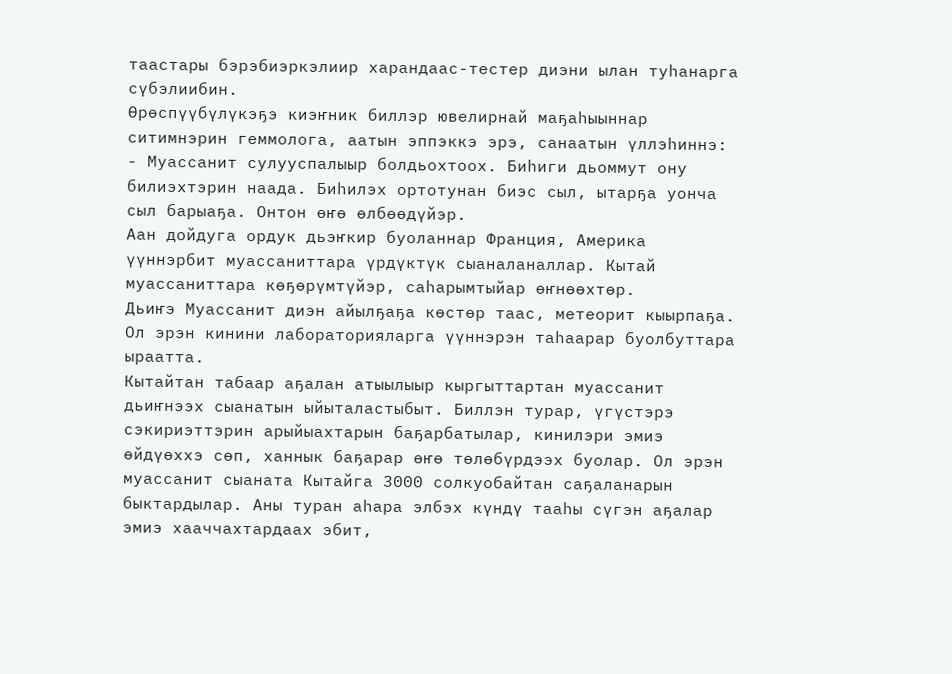таастары бэрэбиэркэлиир харандаас-тестер диэни ылан туһанарга сүбэлиибин.
Өрөспүүбүлүкэҕэ киэҥник биллэр ювелирнай маҕаһыыннар ситимнэрин геммолога, аатын эппэккэ эрэ, санаатын үллэһиннэ:
- Муассанит сулууспалыыр болдьохтоох. Биһиги дьоммут ону билиэхтэрин наада. Биһилэх ортотунан биэс сыл, ытарҕа уонча сыл барыаҕа. Онтон өҥө өлбөөдүйэр.
Аан дойдуга ордук дьэҥкир буоланнар Франция, Америка үүннэрбит муассаниттара үрдүктүк сыаналаналлар. Кытай муассаниттара көҕөрүмтүйэр, саһарымтыйар өҥнөөхтөр.
Дьиҥэ Муассанит диэн айылҕаҕа көстөр таас, метеорит кыырпаҕа. Ол эрэн кинини лабораторияларга үүннэрэн таһаарар буолбуттара ыраатта.
Кытайтан табаар аҕалан атыылыыр кыргыттартан муассанит дьиҥнээх сыанатын ыйыталастыбыт. Биллэн турар, үгүстэрэ сэкириэттэрин арыйыахтарын баҕарбатылар, кинилэри эмиэ өйдүөххэ сөп, ханнык баҕарар өҥө төлөбүрдээх буолар. Ол эрэн муассанит сыаната Кытайга 3000 солкуобайтан саҕаланарын быктардылар. Аны туран аһара элбэх күндү тааһы сүгэн аҕалар эмиэ хааччахтардаах эбит,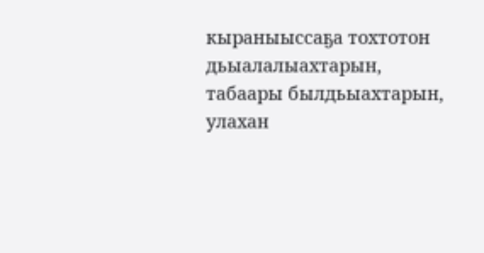кыраныыссаҕа тохтотон дьыалалыахтарын, табаары былдьыахтарын, улахан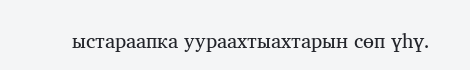ыстараапка уураахтыахтарын сөп үһү.